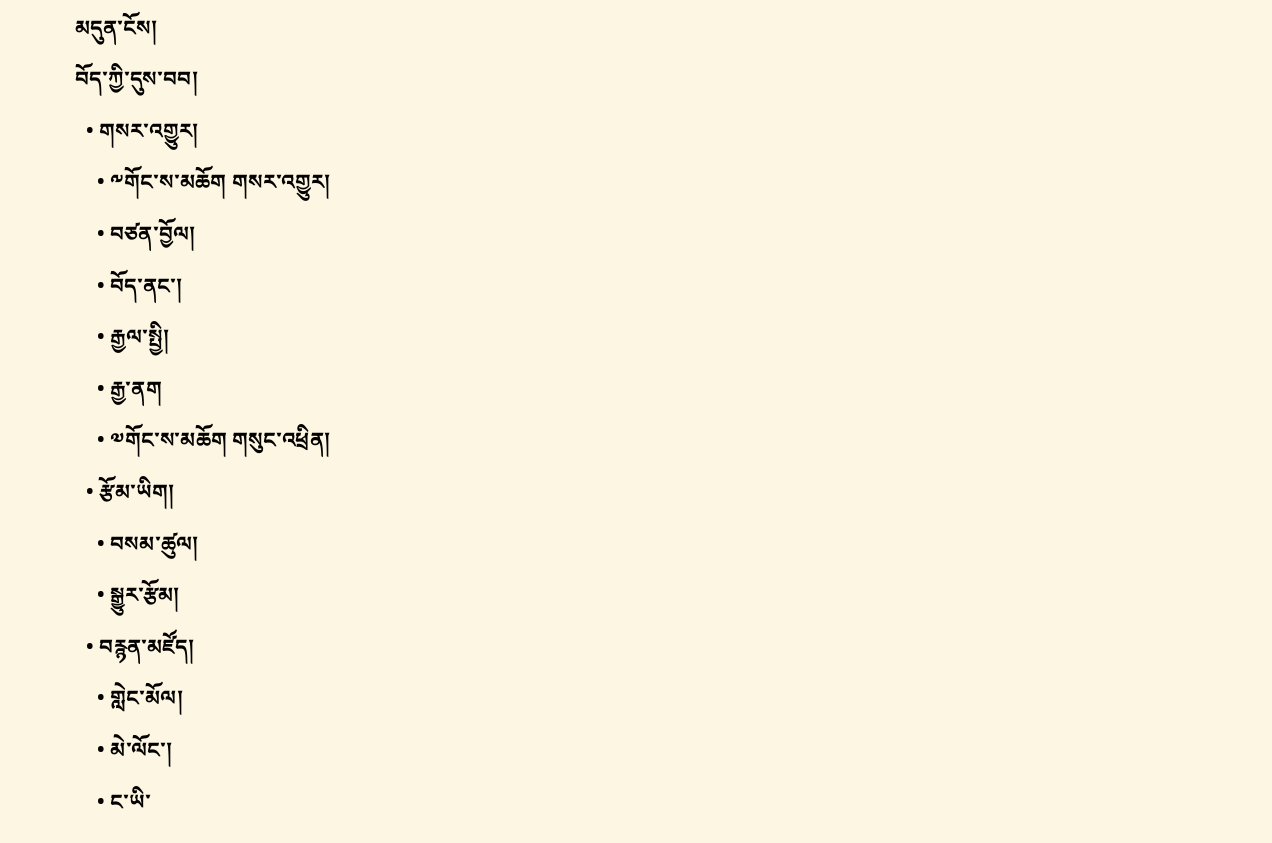མདུན་ངོས།
བོད་ཀྱི་དུས་བབ།
  • གསར་འགྱུར།
    • ༸གོང་ས་མཆོག གསར་འགྱུར།
    • བཙན་བྱོལ།
    • བོད་ནང་།
    • རྒྱལ་སྤྱི།
    • རྒྱ་ནག
    • ༧གོང་ས་མཆོག གསུང་འཕྲིན།
  • རྩོམ་ཡིག།
    • བསམ་ཚུལ།
    • སྒྱུར་རྩོམ།
  • བརྙན་མཛོད།
    • གླེང་མོལ།
    • མེ་ལོང་།
    • ང་ཡི་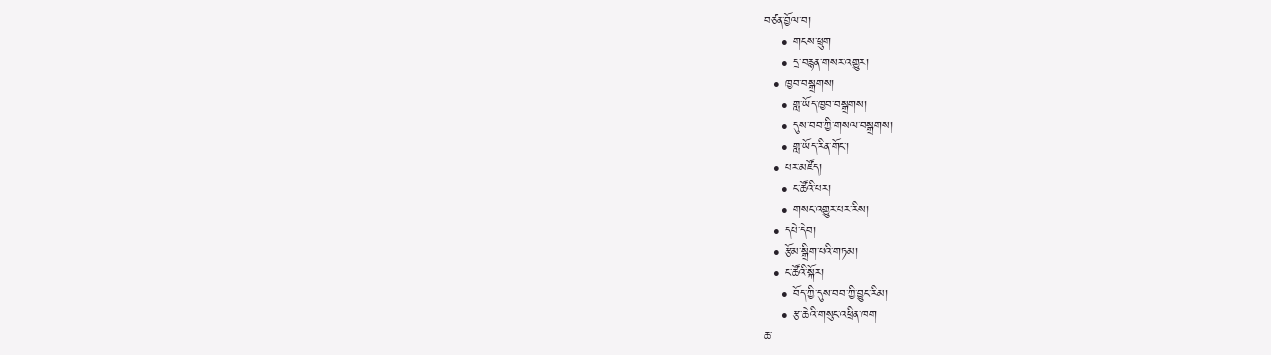བཙན་བྱོལ་བ།
    • གངས་ཕྲུག
    • དྲ་བརྙན་གསར་འགྱུར།
  • ཁྱབ་བསྒྲགས།
    • གླ་ཡོད་ཁྱབ་བསྒྲགས།
    • དུས་བབ་ཀྱི་གསལ་བསྒྲགས།
    • གླ་ཡོད་རིན་གོང་།
  • པར་མཛོད།
    • ང་ཚོའི་པར།
    • གསང་འགྱུར་པར་རིས།
  • དཔེ་དེབ།
  • རྩོམ་སྒྲིག་པའི་གཏམ།
  • ང་ཚོའི་སྐོར།
    • བོད་ཀྱི་དུས་བབ་ཀྱི་བྱུང་རིམ།
    • རྩ་ཆེའི་གསུང་འཕྲིན་ཁག
ཆ་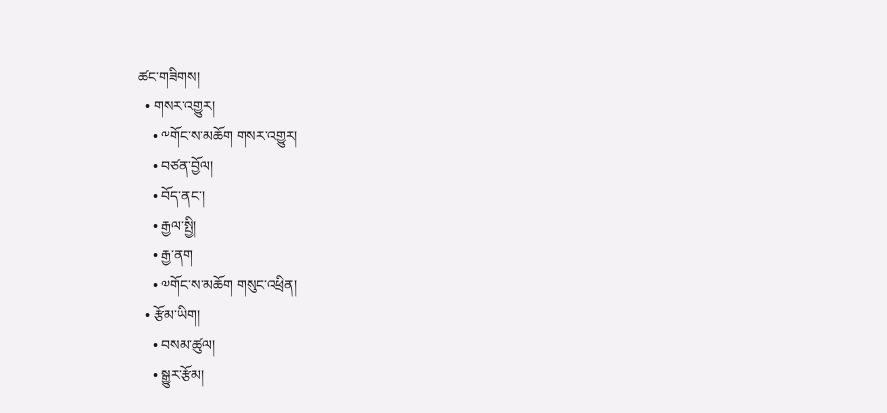ཚང་གཟིགས།
  • གསར་འགྱུར།
    • ༸གོང་ས་མཆོག གསར་འགྱུར།
    • བཙན་བྱོལ།
    • བོད་ནང་།
    • རྒྱལ་སྤྱི།
    • རྒྱ་ནག
    • ༧གོང་ས་མཆོག གསུང་འཕྲིན།
  • རྩོམ་ཡིག།
    • བསམ་ཚུལ།
    • སྒྱུར་རྩོམ།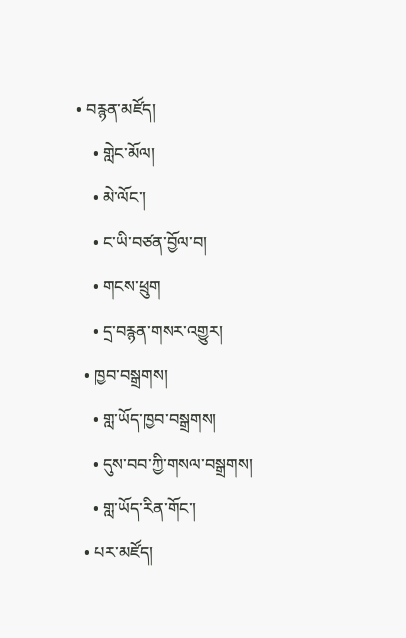• བརྙན་མཛོད།
    • གླེང་མོལ།
    • མེ་ལོང་།
    • ང་ཡི་བཙན་བྱོལ་བ།
    • གངས་ཕྲུག
    • དྲ་བརྙན་གསར་འགྱུར།
  • ཁྱབ་བསྒྲགས།
    • གླ་ཡོད་ཁྱབ་བསྒྲགས།
    • དུས་བབ་ཀྱི་གསལ་བསྒྲགས།
    • གླ་ཡོད་རིན་གོང་།
  • པར་མཛོད།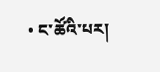• ང་ཚོའི་པར།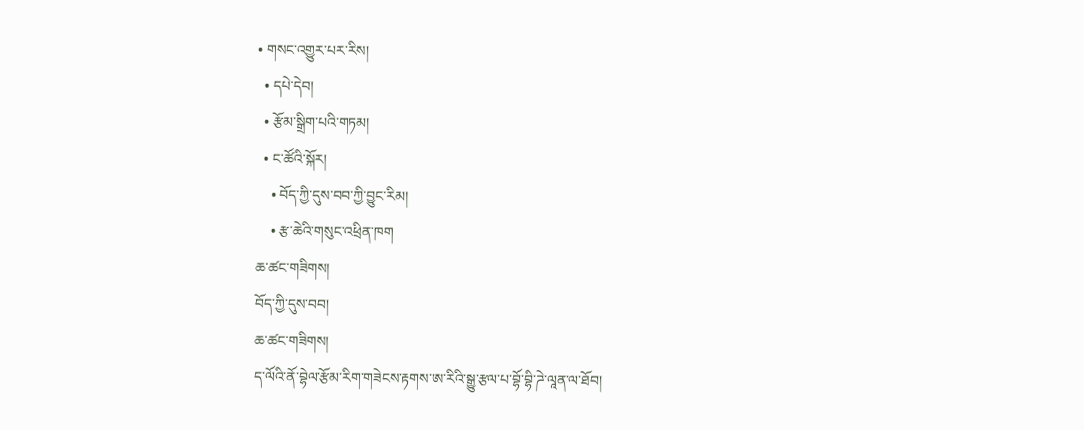• གསང་འགྱུར་པར་རིས།
  • དཔེ་དེབ།
  • རྩོམ་སྒྲིག་པའི་གཏམ།
  • ང་ཚོའི་སྐོར།
    • བོད་ཀྱི་དུས་བབ་ཀྱི་བྱུང་རིམ།
    • རྩ་ཆེའི་གསུང་འཕྲིན་ཁག
ཆ་ཚང་གཟིགས།
བོད་ཀྱི་དུས་བབ།
ཆ་ཚང་གཟིགས།
ད་ལོའི་ནོ་བྷེལ་རྩོམ་རིག་གཟེངས་རྟགས་ཨ་རིའི་སྒྱུ་རྩལ་པ་བྷོ་བྷི་ཌེ་ལཱན་ལ་ཐོབ།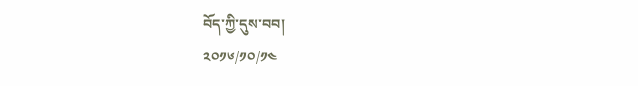བོད་ཀྱི་དུས་བབ།
༢༠༡༦/༡༠/༡༤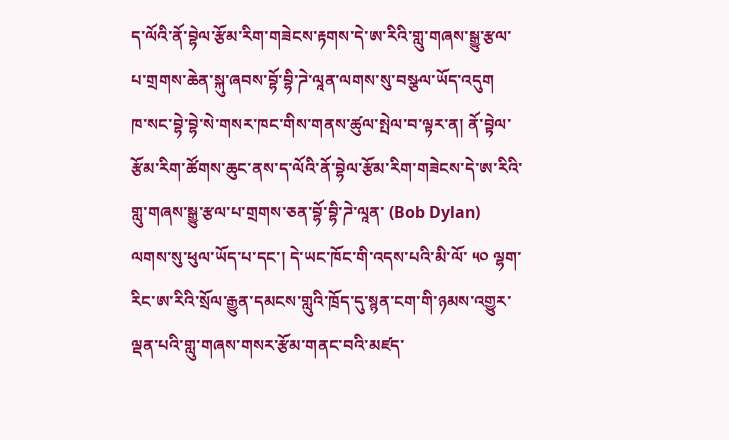ད་ལོའི་ནོ་བྷེལ་རྩོམ་རིག་གཟེངས་རྟགས་དེ་ཨ་རིའི་གླུ་གཞས་སྒྱུ་རྩལ་པ་གྲགས་ཆེན་སྐུ་ཞབས་བྷོ་བྷི་ཌེ་ལཱན་ལགས་སུ་བསྩལ་ཡོད་འདུག
ཁ་སང་བྷེ་བྷེ་སེ་གསར་ཁང་གིས་གནས་ཚུལ་སྤེལ་བ་ལྟར་ན། ནོ་བྟེལ་རྩོམ་རིག་ཚོགས་ཆུང་ནས་ད་ལོའི་ནོ་བྷེལ་རྩོམ་རིག་གཟེངས་དེ་ཨ་རིའི་གླུ་གཞས་སྒྱུ་རྩལ་པ་གྲགས་ཅན་བྷོ་བྷི་ཌེ་ལཱན་ (Bob Dylan) ལགས་སུ་ཕུལ་ཡོད་པ་དང་། དེ་ཡང་ཁོང་གི་འདས་པའི་མི་ལོ་ ༥༠ ལྷག་རིང་ཨ་རིའི་སྲོལ་རྒྱུན་དམངས་གླུའི་ཁྲོད་དུ་སྙན་ངག་གི་ཉམས་འགྱུར་ལྡན་པའི་གླུ་གཞས་གསར་རྩོམ་གནང་བའི་མཛད་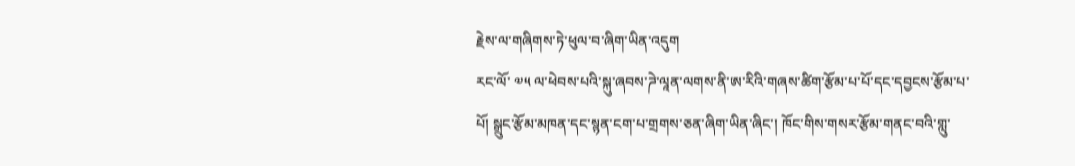རྗེས་ལ་གཞིགས་ཏེ་ཕུལ་བ་ཞིག་ཡིན་འདུག
རང་ལོ་ ༧༥ ལ་ཕེབས་པའི་སྐུ་ཞབས་ཌེ་ལཱན་ལགས་ནི་ཨ་རིའི་གཞས་ཚིག་རྩོམ་པ་པོ་དང་དབྱངས་རྩོམ་པ་པོ། སྒྲུང་རྩོམ་མཁན་དང་སྙན་ངག་པ་གྲགས་ཅན་ཞིག་ཡིན་ཞིང་། ཁོང་གིས་གསར་རྩོམ་གནང་བའི་གླུ་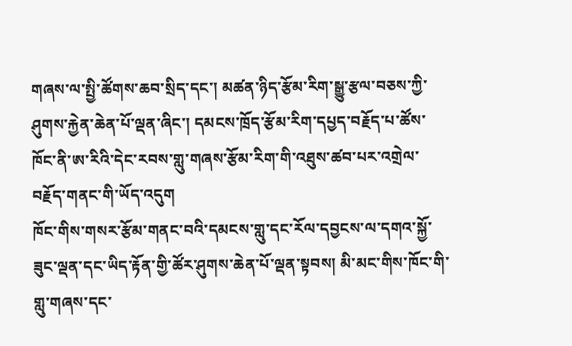གཞས་ལ་སྤྱི་ཚོགས་ཆབ་སྲིད་དང་། མཚན་ཉིད་རྩོམ་རིག་སྒྱུ་རྩལ་བཅས་ཀྱི་ཤུགས་རྐྱེན་ཆེན་པོ་ལྡན་ཞིང་། དམངས་ཁྲོད་རྩོམ་རིག་དཔྱད་བརྗོད་པ་ཚོས་ཁོང་ནི་ཨ་རིའི་དེང་རབས་གླུ་གཞས་རྩོམ་རིག་གི་འཐུས་ཚབ་པར་འགྲེལ་བརྗོད་གནང་གི་ཡོད་འདུག
ཁོང་གིས་གསར་རྩོམ་གནང་བའི་དམངས་གླུ་དང་རོལ་དབྱངས་ལ་དགའ་སྐྱོ་ཟུང་ལྡན་དང་ཡིད་རྟོན་གྱི་ཚོར་ཤུགས་ཆེན་པོ་ལྡན་སྟབས། མི་མང་གིས་ཁོང་གི་གླུ་གཞས་དང་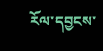རོལ་དབྱངས་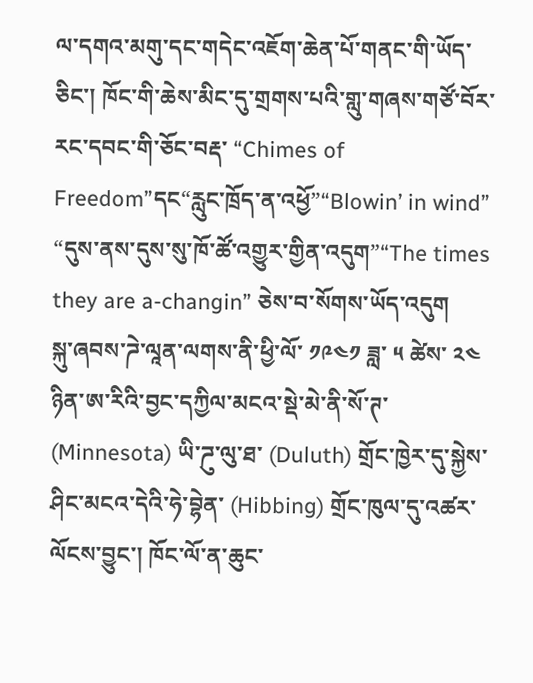ལ་དགའ་མགུ་དང་གདེང་འཇོག་ཆེན་པོ་གནང་གི་ཡོད་ཅིང་། ཁོང་གི་ཆེས་མིང་དུ་གྲགས་པའི་གླུ་གཞས་གཙོ་བོར་རང་དབང་གི་ཅོང་བརྡ་ “Chimes of Freedom”དང“རླུང་ཁྲོད་ན་འཕྱོ”“Blowin’ in wind” “དུས་ནས་དུས་སུ་ཁོ་ཚོ་འགྱུར་གྱིན་འདུག”“The times they are a-changin” ཅེས་བ་སོགས་ཡོད་འདུག
སྐུ་ཞབས་ཌེ་ལཱན་ལགས་ནི་ཕྱི་ལོ་ ༡༩༤༡ ཟླ་ ༥ ཚེས་ ༢༤ ཉིན་ཨ་རིའི་བྱང་དཀྱིལ་མངའ་སྡེ་མེ་ནི་སོ་ཊ་ (Minnesota) ཡི་ཌུ་ལུ་ཐ་ (Duluth) གྲོང་ཁྱེར་དུ་སྐྱེས་ཤིང་མངའ་དེའི་ཧེ་བྷེན་ (Hibbing) གྲོང་ཁུལ་དུ་འཚར་ལོངས་བྱུང་། ཁོང་ལོ་ན་ཆུང་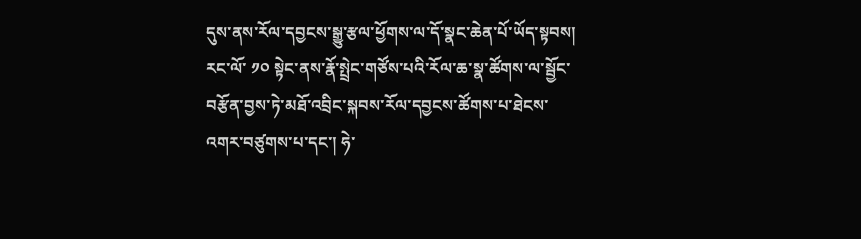དུས་ནས་རོལ་དབྱངས་སྒྱུ་རྩལ་ཕྱོགས་ལ་དོ་སྣང་ཆེན་པོ་ཡོད་སྟབས། རང་ལོ་ ༡༠ སྟེང་ནས་རྣོ་སྤྲེང་གཙོས་པའི་རོལ་ཆ་སྣ་ཚོགས་ལ་སྦྱོང་བརྩོན་བྱས་ཏེ་མཐོ་འབྲིང་སྐབས་རོལ་དབྱངས་ཚོགས་པ་ཐེངས་འགར་བཙུགས་པ་དང་། ཧེ་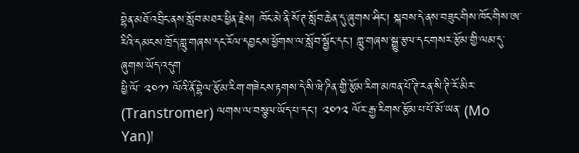བྷེན་མཐོ་འབྲིང་ནས་སློབ་མཐར་ཕྱིན་རྗེས། ཁོང་མེ་ནི་སོ་ཊ་སློབ་ཆེན་དུ་ཞུགས་ཤིང་། སྐབས་དེ་ནས་བཟུང་གིས་ཁོང་གིས་ཨ་རིའི་དམངས་ཁྲོད་གླུ་གཞས་དང་རོལ་དབྱངས་ཕྱོགས་ལ་སློབ་སྦྱོང་དང་། གླུ་གཞས་སྒྱུ་རྩལ་དང་གསར་རྩོམ་གྱི་ལམ་དུ་ཞུགས་ཡོད་འདུག
ཕྱི་ལོ་ ༢༠༡༡ ལོའི་ནོ་བྷེལ་རྩོམ་རིག་གཟེངས་རྟགས་དེ་སི་ཝེ་ཌིན་གྱི་རྩོམ་རིག་མཁན་པོ་ཊི་རན་སི་ཊི་རོ་མིར་ (Transtromer) ལགས་ལ་བསྩལ་ཡོད་པ་དང་། ༢༠༡༢ ལོར་རྒྱ་རིགས་རྩོམ་པ་པོ་མོ་ཡན་ (Mo Yan)།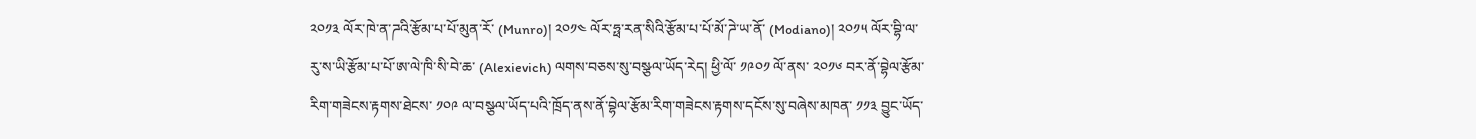༢༠༡༣ ལོར་ཁེ་ན་ཌའི་རྩོམ་པ་པོ་མུན་རོ་ (Munro)། ༢༠༡༤ ལོར་ཧྥ་རན་སིའི་རྩོམ་པ་པོ་མོ་ཌེ་ཡ་ནོ་ (Modiano)། ༢༠༡༥ ལོར་བྷི་ལ་རུ་ས་ཡི་རྩོམ་པ་པོ་ཨ་ལེ་ཁི་སི་བེ་ཆ་ (Alexievich) ལགས་བཅས་སུ་བསྩལ་ཡོད་རེད། ཕྱི་ལོ་ ༡༩༠༡ ལོ་ནས་ ༢༠༡༦ བར་ནོ་བྷེལ་རྩོམ་རིག་གཟེངས་རྟགས་ཐེངས་ ༡༠༩ ལ་བསྩལ་ཡོད་པའི་ཁྲོད་ནས་ནོ་བྷེལ་རྩོམ་རིག་གཟེངས་རྟགས་དངོས་སུ་བཞེས་མཁན་ ༡༡༣ བྱུང་ཡོད་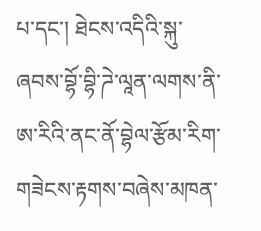པ་དང་། ཐེངས་འདིའི་སྐུ་ཞབས་བྷོ་བྷི་ཌེ་ལཱན་ལགས་ནི་ཨ་རིའི་ནང་ནོ་བྷེལ་རྩོམ་རིག་གཟེངས་རྟགས་བཞེས་མཁན་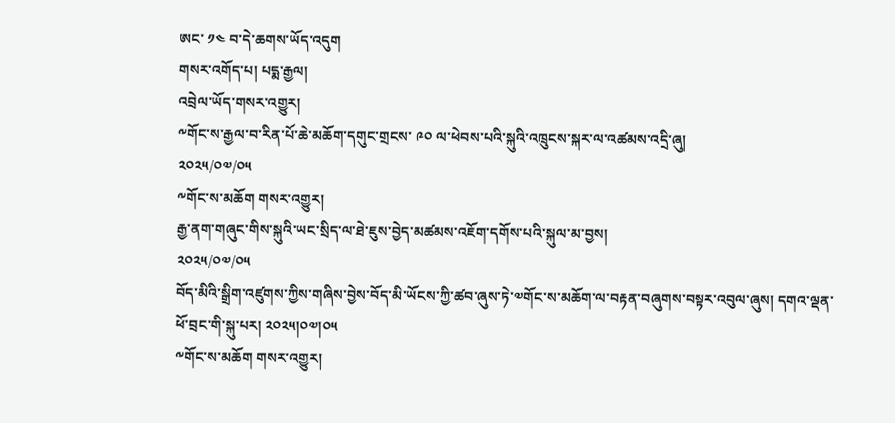ཨང་ ༡༤ བ་དེ་ཆགས་ཡོད་འདུག
གསར་འགོད་པ། པདྨ་རྒྱལ།
འབྲེལ་ཡོད་གསར་འགྱུར།
༸གོང་ས་རྒྱལ་བ་རིན་པོ་ཆེ་མཆོག་དགུང་གྲངས་ ༩༠ ལ་ཕེབས་པའི་སྐུའི་འཁྲུངས་སྐར་ལ་འཚམས་འདྲི་ཞུ།
༢༠༢༥/༠༧/༠༥
༸གོང་ས་མཆོག གསར་འགྱུར།
རྒྱ་ནག་གཞུང་གིས་སྐུའི་ཡང་སྲིད་ལ་ཐེ་ཇུས་བྱེད་མཚམས་འཇོག་དགོས་པའི་སྐུལ་མ་བྱས།
༢༠༢༥/༠༧/༠༥
བོད་མིའི་སྒྲིག་འཛུགས་ཀྱིས་གཞིས་བྱེས་བོད་མི་ཡོངས་ཀྱི་ཚབ་ཞུས་ཏེ་༧གོང་ས་མཆོག་ལ་བརྟན་བཞུགས་བསྟར་འབུལ་ཞུས། དགའ་ལྡན་ཕོ་བྲང་གི་སྐུ་པར། ༢༠༢༥།༠༧།༠༥
༸གོང་ས་མཆོག གསར་འགྱུར།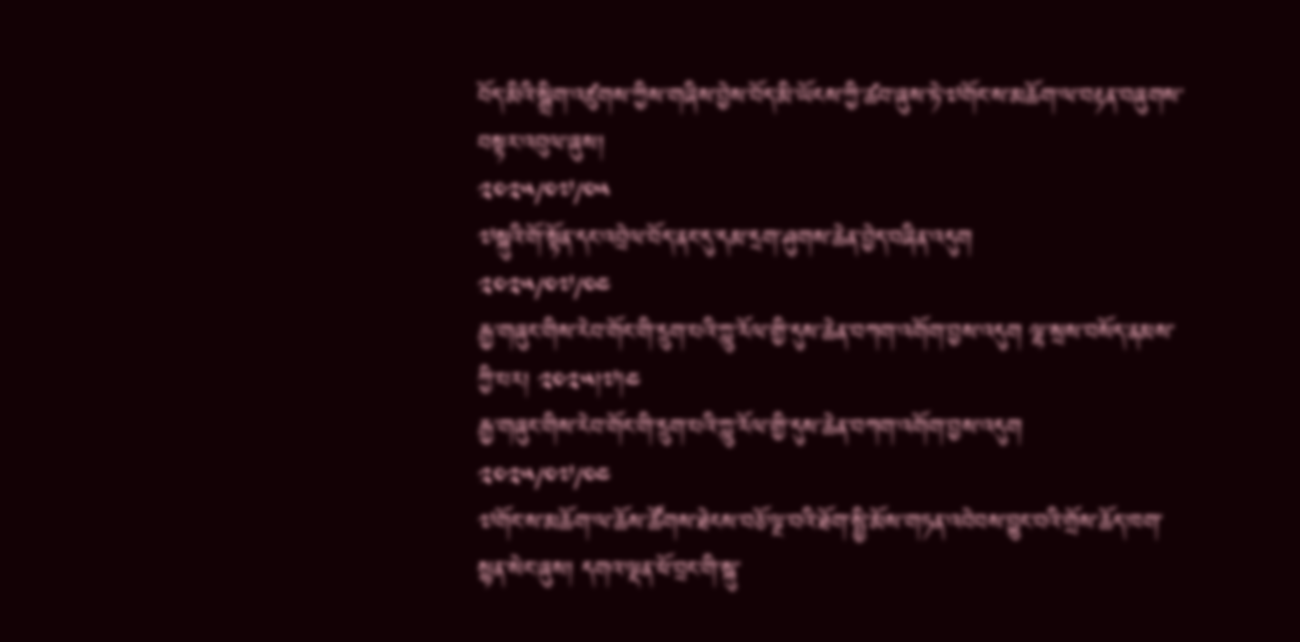བོད་མིའི་སྒྲིག་འཛུགས་ཀྱིས་གཞིས་བྱེས་བོད་མི་ཡོངས་ཀྱི་ཚབ་ཞུས་ཏེ་༧གོང་ས་མཆོག་ལ་བརྟན་བཞུགས་བསྟར་འབུལ་ཞུས།
༢༠༢༥/༠༧/༠༥
༧སྐུའི་གོ་སྟོན་དང་འབྲེལ་བོད་ནང་དུ་དམ་དྲག་ཤུགས་ཆེན་བྱེད་བཞིན་འདུག
༢༠༢༥/༠༧/༠༤
རྒྱ་གཞུང་གིས་རེབ་གོང་གི་དྲུག་པའི་ཀླུ་རོལ་གྱི་དུས་ཆེན་བཀག་འགོག་བྱས་འདུག ལྷ་སྲས་བསོད་ནམས་ཀྱི་པར། ༢༠༢༥།༧།༤
རྒྱ་གཞུང་གིས་རེབ་གོང་གི་དྲུག་པའི་ཀླུ་རོལ་གྱི་དུས་ཆེན་བཀག་འགོག་བྱས་འདུག
༢༠༢༥/༠༧/༠༤
༧གོང་ས་མཆོག་ལ་ཆོས་ཚོགས་ཐེངས་བཅོ་ལྔ་བའི་ཐོག་སྤྱི་མོས་གཏན་འབེབས་བྱུང་བའི་གྲོས་ཆོད་ཁག་སྙན་སེང་ཞུས། དགའ་ལྡན་ཕོ་བྲང་གི་སྐུ་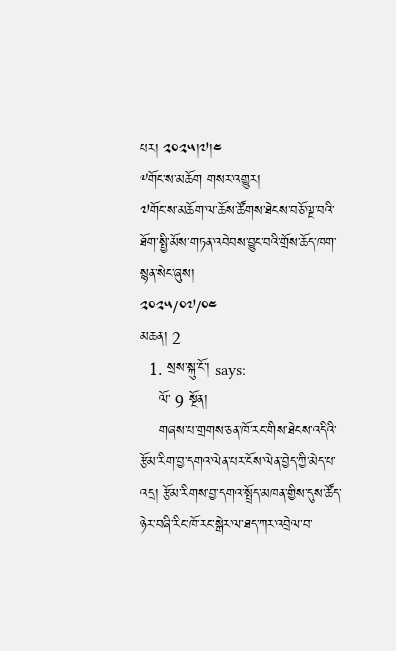པར། ༢༠༢༥།༧།༤
༸གོང་ས་མཆོག གསར་འགྱུར།
༧གོང་ས་མཆོག་ལ་ཆོས་ཚོགས་ཐེངས་བཅོ་ལྔ་བའི་ཐོག་སྤྱི་མོས་གཏན་འབེབས་བྱུང་བའི་གྲོས་ཆོད་ཁག་སྙན་སེང་ཞུས།
༢༠༢༥/༠༧/༠༤
མཆན། 2
  1. སྲས་སྐུ་ངོ་། says:
    ལོ་ 9 སྔོན།
    གཞས་པ་གྲགས་ཅན་ཁོ་རང་གིས་ཐེངས་འདིའི་རྩོམ་རིག་བྱ་དགའ་ལེན་པར་ངོས་ལེན་བྱེད་ཀྱི་མེད་པ་འདྲ། རྩོམ་རིགས་བྱ་དགའ་སྤྲོད་མཁན་གྱིས་དུས་ཚོད་ཉེར་བཞི་རིང་ཁོ་རང་སྒེར་ལ་ཐད་ཀར་འབྲེལ་བ་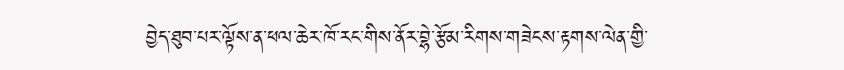བྱེད་ཐུབ་པར་ལྟོས་ན་ཕལ་ཆེར་ཁོ་རང་གིས་ནོར་བྷེ་རྩོམ་རིགས་གཟེངས་རྟགས་ལེན་གྱི་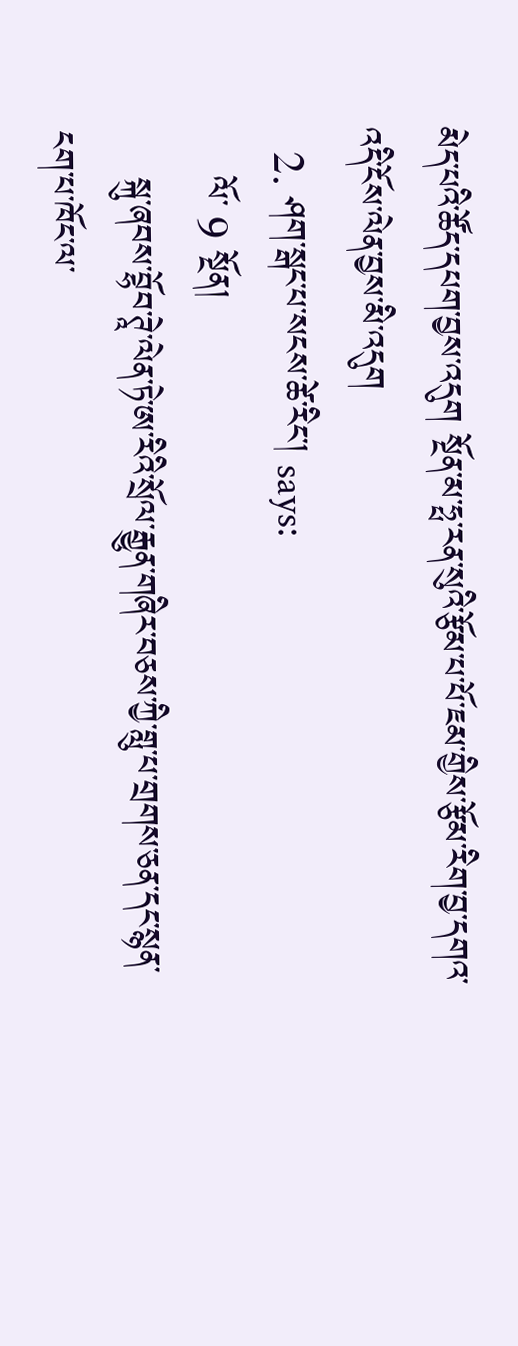མེད་པའི་ཚོད་དཔག་བྱས་འདུག སྔོན་མ་ཧྤ་རན་སུའི་རྩོམ་པ་པོ་ཇམ་གྱིས་རྩོམ་རིག་བྱ་དགའ་འདི་ངོས་ལེན་བྱས་མི་འདུག
  2. ཤག་སྒང་པ་སངས་ཚེ་རིང་། says:
    ལོ་ 9 སྔོན།
    སྐུ་ཞབས་བྷོབ་ཊཱེ་ལེན་ཏེ་ཨ་རིའི་སྲོལ་རྒྱུན་གཞིར་བཅས་ཀྱི་གླུ་པ་གྲགས་ཅན་དང་སྙན་ངག་པ་ཁོང་ལ་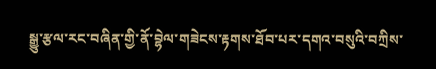སྒྱུ་རྩལ་རང་བཞིན་གྱི་ནོ་བྷེལ་གཟེངས་རྟགས་ཐོབ་པར་དགའ་བསུའི་བཀྲིས་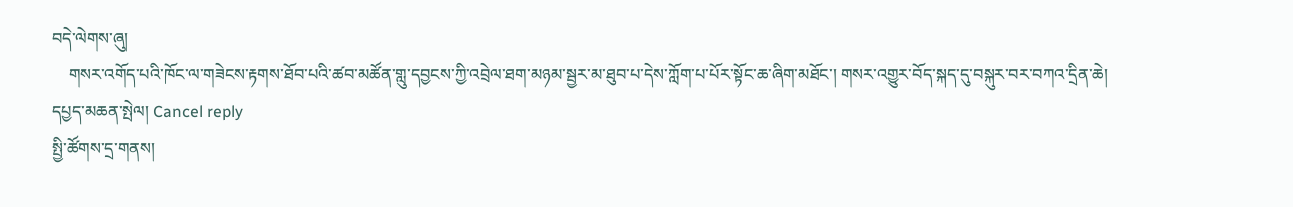བདེ་ལེགས་ཞུ།
    གསར་འགོད་པའི་ཁོང་ལ་གཟེངས་རྟགས་ཐོབ་པའི་ཚབ་མཚོན་གླུ་དབྱངས་ཀྱི་འབྲེལ་ཐག་མཉམ་སྦྱར་མ་ཐུབ་པ་དེས་ཀློག་པ་པོར་སྟོང་ཆ་ཞིག་མཐོང་། གསར་འགྱུར་བོད་སྐད་དུ་བསྐུར་བར་བཀའ་དྲིན་ཆེ།
དཔྱད་མཆན་སྤེལ། Cancel reply
སྤྱི་ཚོགས་དྲ་གནས།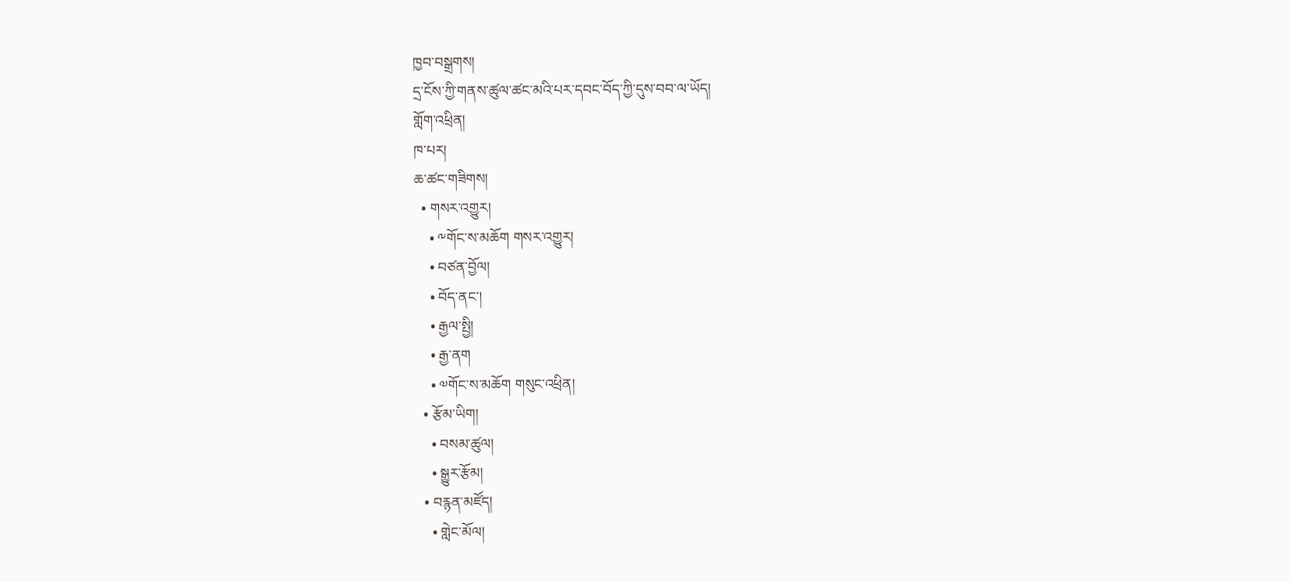ཁྱབ་བསྒྲགས།
དྲ་ངོས་ཀྱི་གནས་ཚུལ་ཚང་མའི་པར་དབང་བོད་ཀྱི་དུས་བབ་ལ་ཡོད།
གློག་འཕྲིན།
ཁ་པར།
ཆ་ཚང་གཟིགས།
  • གསར་འགྱུར།
    • ༸གོང་ས་མཆོག གསར་འགྱུར།
    • བཙན་བྱོལ།
    • བོད་ནང་།
    • རྒྱལ་སྤྱི།
    • རྒྱ་ནག
    • ༧གོང་ས་མཆོག གསུང་འཕྲིན།
  • རྩོམ་ཡིག།
    • བསམ་ཚུལ།
    • སྒྱུར་རྩོམ།
  • བརྙན་མཛོད།
    • གླེང་མོལ།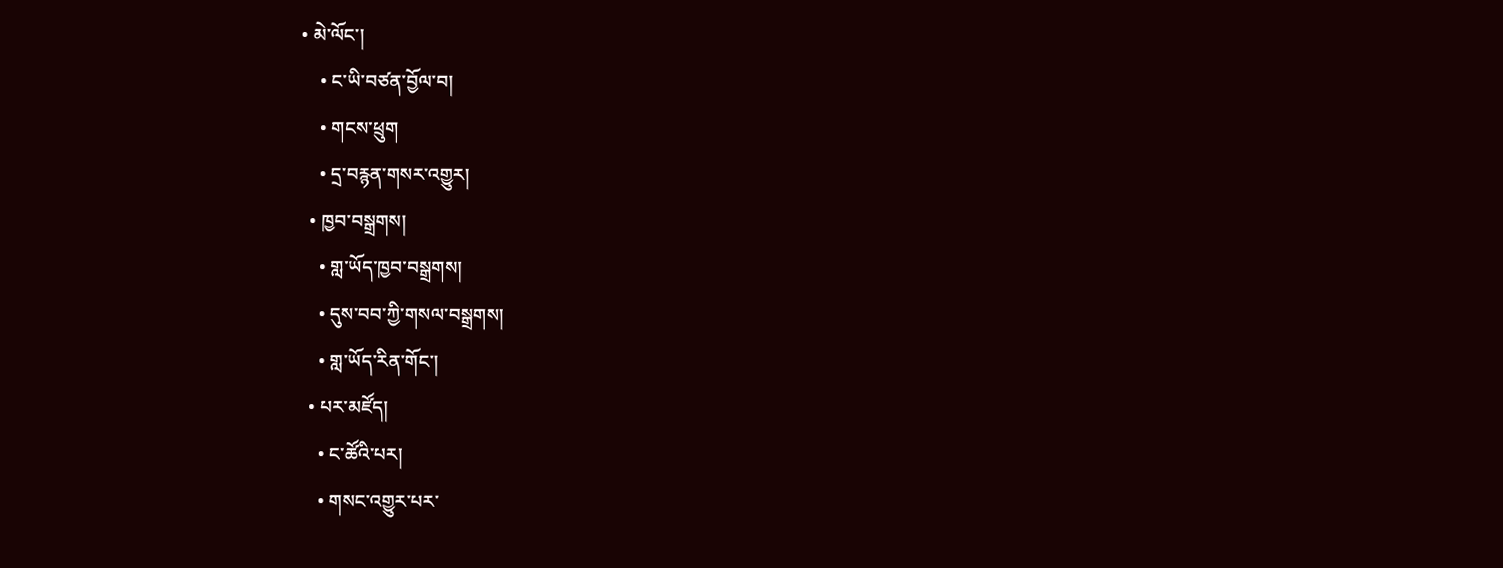• མེ་ལོང་།
    • ང་ཡི་བཙན་བྱོལ་བ།
    • གངས་ཕྲུག
    • དྲ་བརྙན་གསར་འགྱུར།
  • ཁྱབ་བསྒྲགས།
    • གླ་ཡོད་ཁྱབ་བསྒྲགས།
    • དུས་བབ་ཀྱི་གསལ་བསྒྲགས།
    • གླ་ཡོད་རིན་གོང་།
  • པར་མཛོད།
    • ང་ཚོའི་པར།
    • གསང་འགྱུར་པར་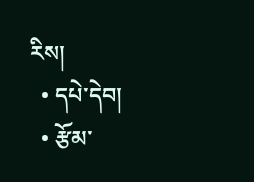རིས།
  • དཔེ་དེབ།
  • རྩོམ་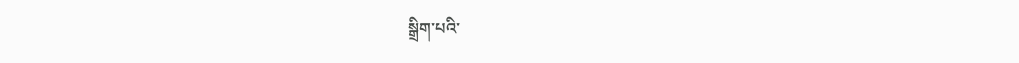སྒྲིག་པའི་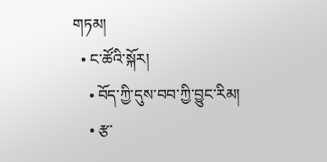གཏམ།
  • ང་ཚོའི་སྐོར།
    • བོད་ཀྱི་དུས་བབ་ཀྱི་བྱུང་རིམ།
    • རྩ་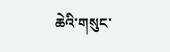ཆེའི་གསུང་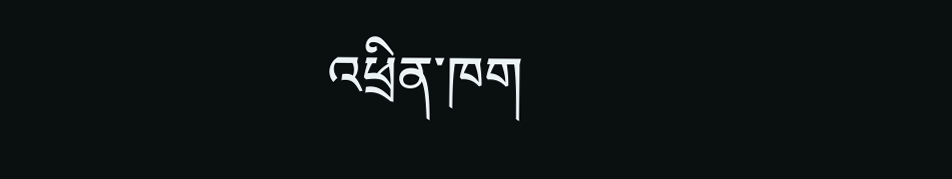འཕྲིན་ཁག